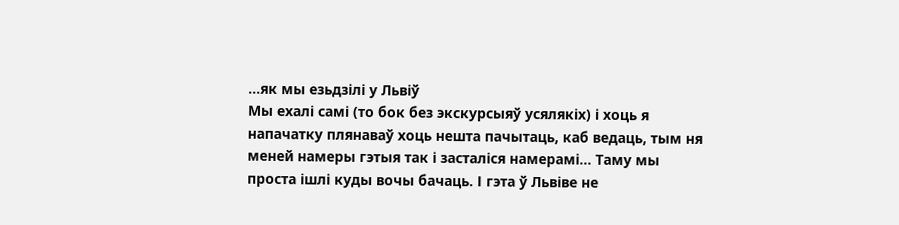…як мы езьдзілі у Львіў
Мы ехалі самі (то бок без экскурсыяў усялякіх) і хоць я напачатку плянаваў хоць нешта пачытаць, каб ведаць, тым ня меней намеры гэтыя так і засталіся намерамі… Таму мы проста ішлі куды вочы бачаць. І гэта ў Львіве не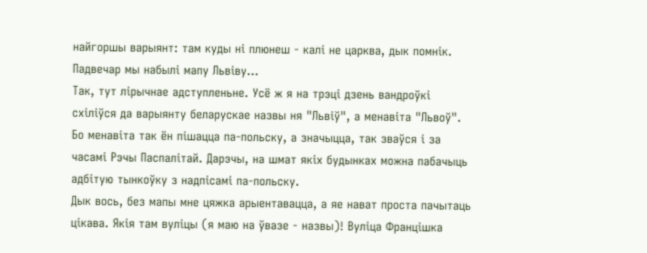найгоршы варыянт: там куды ні плюнеш - калі не царква, дык помнік.
Падвечар мы набылі мапу Львіву…
Так, тут лірычнае адступленьне. Усё ж я на трэці дзень вандроўкі схіліўся да варыянту беларускае назвы ня "Львіў", а менавіта "Львоў". Бо менавіта так ён пішацца па-польску, а значыцца, так зваўся і за часамі Рэчы Паспалітай. Дарэчы, на шмат якіх будынках можна пабачыць адбітую тынкоўку з надпісамі па-польску.
Дык вось, без мапы мне цяжка арыентавацца, а яе нават проста пачытаць цікава. Якія там вуліцы (я маю на ўвазе - назвы)! Вуліца Францішка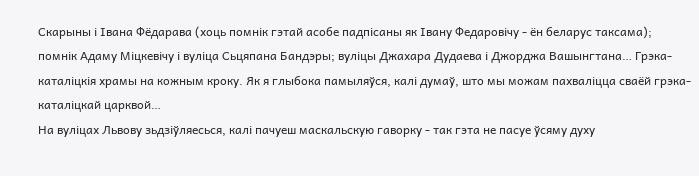Скарыны і Івана Фёдарава (хоць помнік гэтай асобе падпісаны як Івану Федаровічу - ён беларус таксама); помнік Адаму Міцкевічу і вуліца Сьцяпана Бандэры; вуліцы Джахара Дудаева і Джорджа Вашынгтана… Грэка-каталіцкія храмы на кожным кроку. Як я глыбока памыляўся, калі думаў, што мы можам пахваліцца сваёй грэка-каталіцкай царквой…
На вуліцах Львову зьдзіўляесься, калі пачуеш маскальскую гаворку - так гэта не пасуе ўсяму духу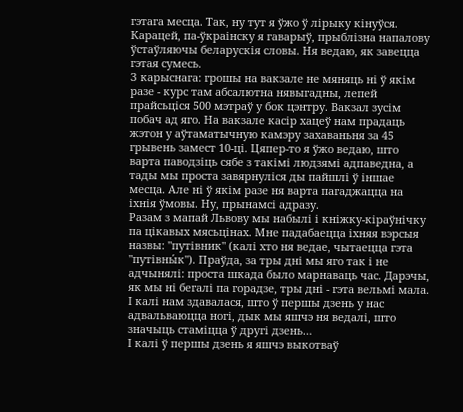гэтага месца. Так, ну тут я ўжо ў лірыку кінуўся. Карацей, па-ўкраінску я гаварыў, прыблізна напалову ўстаўляючы беларускія словы. Ня ведаю, як завецца гэтая сумесь.
З карыснага: грошы на вакзале не мяняць ні ў якім разе - курс там абсалютна нявыгадны, лепей прайсьціся 500 мэтраў у бок цэнтру. Вакзал зусім побач ад яго. На вакзале касір хацеў нам прадаць жэтон у аўтаматычную камэру захаваньня за 45 грывень замест 10-ці. Цяпер-то я ўжо ведаю, што варта паводзіць сябе з такімі людзямі адпаведна, а тады мы проста завярнуліся ды пайшлі ў іншае месца. Але ні ў якім разе ня варта пагаджацца на іхнія ўмовы. Ну, прынамсі адразу.
Разам з мапай Львову мы набылі і кніжку-кіраўнічку па цікавых мясьцінах. Мне падабаецца іхняя вэрсыя назвы: "путівник" (калі хто ня ведае, чытаецца гэта "путівны́к"). Праўда, за тры дні мы яго так і не адчынялі: проста шкада было марнаваць час. Дарэчы, як мы ні бегалі па горадзе, тры дні - гэта вельмі мала. І калі нам здавалася, што ў першы дзень у нас адвальваюцца ногі, дык мы яшчэ ня ведалі, што значыць стаміцца ў другі дзень…
І калі ў першы дзень я яшчэ выкотваў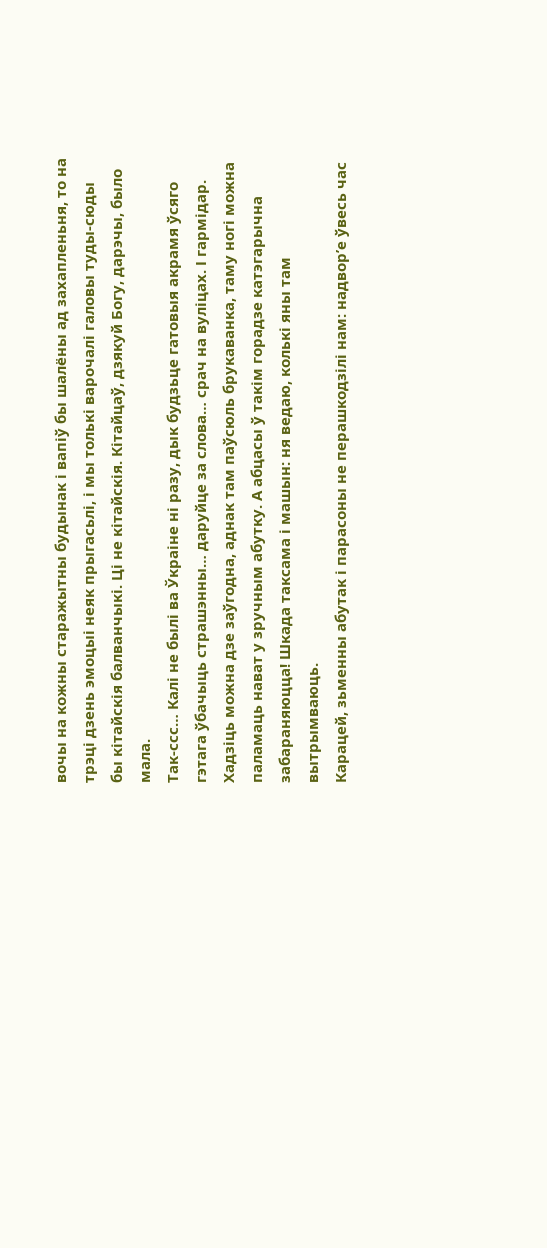вочы на кожны старажытны будынак і вапіў бы шалёны ад захапленьня, то на трэці дзень эмоцыі неяк прыгасьлі, і мы толькі варочалі галовы туды-сюды бы кітайскія балванчыкі. Ці не кітайскія. Кітайцаў, дзякуй Богу, дарэчы, было мала.
Так-ссс… Калі не былі ва Ўкраіне ні разу, дык будзьце гатовыя акрамя ўсяго гэтага ўбачыць страшэнны… даруйце за слова… срач на вуліцах. І гармідар. Хадзіць можна дзе заўгодна, аднак там паўсюль брукаванка, таму ногі можна паламаць нават у зручным абутку. А абцасы ў такім горадзе катэгарычна забараняюцца! Шкада таксама і машын: ня ведаю, колькі яны там вытрымваюць.
Карацей, зьменны абутак і парасоны не перашкодзілі нам: надвор’е ўвесь час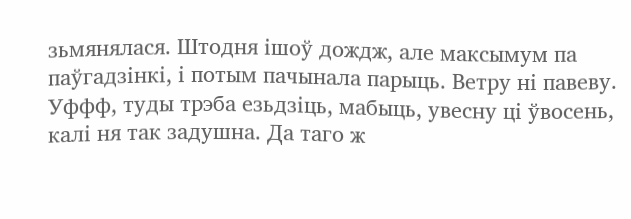зьмянялася. Штодня ішоў дождж, але максымум па паўгадзінкі, і потым пачынала парыць. Ветру ні павеву. Уффф, туды трэба езьдзіць, мабыць, увесну ці ўвосень, калі ня так задушна. Да таго ж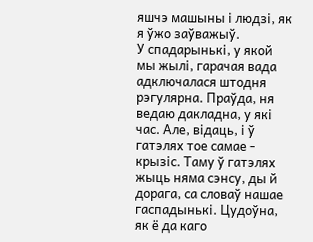яшчэ машыны і людзі, як я ўжо заўважыў.
У спадарынькі, у якой мы жылі, гарачая вада адключалася штодня рэгулярна. Праўда, ня ведаю дакладна, у які час. Але, відаць, і ў гатэлях тое самае - крызіс. Таму ў гатэлях жыць няма сэнсу, ды й дорага, са словаў нашае гаспадынькі. Цудоўна, як ё да каго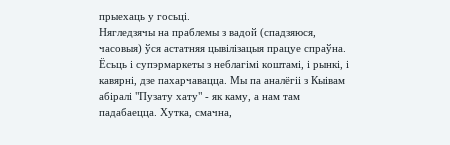прыехаць у госьці.
Нягледзячы на праблемы з вадой (спадзяюся, часовыя) ўся астатняя цывілізацыя працуе спраўна. Ёсьць і супэрмаркеты з неблагімі коштамі, і рынкі, і кавярні, дзе пахарчавацца. Мы па аналёгіі з Кыівам абіралі "Пузату хату" - як каму, а нам там падабаецца. Хутка, смачна,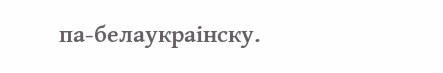па-белаукраінску.